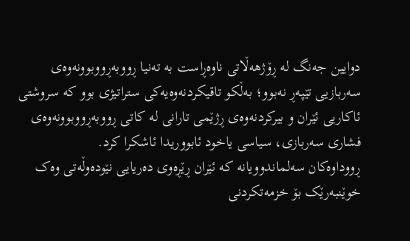دوایین جەنگ لە ڕۆژهەڵاتی ناوەڕاست بە تەنیا ڕووبەڕووبوونەوەی سەربازیی تێپەڕ نەبوو؛ بەڵکو تاقیکردنەوەیەکی ستراتیژی بوو کە سروشتی ئاکاریی ئێران و بیرکردنەوەی ڕژێمی تارانی لە کاتی ڕووبەڕووبوونەوەی فشاری سەربازی، سیاسی یاخود ئابووریدا ئاشکرا کرد.
ڕووداوەکان سەلماندوویانە کە ئێران ڕێڕەوی دەریایی نێودەوڵەتی وەک خوێنبەرێک بۆ خزمەتکردنی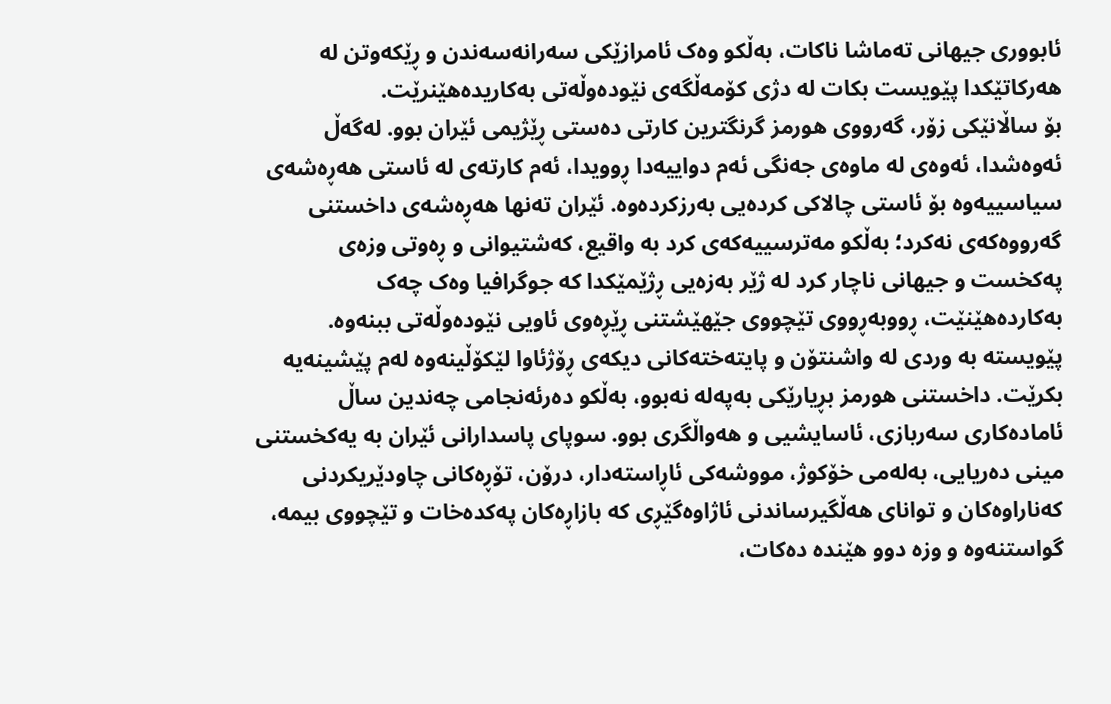ئابووری جیهانی تەماشا ناکات، بەڵکو وەک ئامرازێکی سەرانەسەندن و ڕێکەوتن لە هەرکاتێکدا پێویست بکات لە دژی کۆمەڵگەی نێودەوڵەتی بەکاریدەهێنرێت.
بۆ ساڵانێکی زۆر، گەرووی هورمز گرنگترین کارتی دەستی ڕێژیمی ئێران بوو. لەگەڵ ئەوەشدا، ئەوەی لە ماوەی جەنگی ئەم دواییەدا ڕوویدا، ئەم کارتەی لە ئاستی هەڕەشەی سیاسییەوە بۆ ئاستی چالاکی کردەیی بەرزکردەوە. ئێران تەنها هەڕەشەی داخستنی گەرووەکەی نەکرد؛ بەڵکو مەترسییەکەی کرد بە واقیع، کەشتیوانی و ڕەوتی وزەی پەکخست و جیهانی ناچار کرد لە ژێر بەزەیی ڕژێمێکدا کە جوگرافیا وەک چەک بەکاردەهێنێت، ڕووبەڕووی تێچووی جێهێشتنی ڕێڕەوی ئاویی نێودەوڵەتی ببنەوە.
پێویستە بە وردی لە واشنتۆن و پایتەختەکانی دیکەی ڕۆژئاوا لێکۆڵینەوە لەم پێشینەیە بکرێت. داخستنی هورمز بڕیارێکی بەپەلە نەبوو، بەڵکو دەرئەنجامی چەندین ساڵ ئامادەکاری سەربازی، ئاسایشیی و هەواڵگری بوو. سوپای پاسدارانی ئێران بە یەکخستنی مینی دەریایی، بەلەمی خۆکوژ، مووشەکی ئاڕاستەدار، درۆن، تۆڕەکانی چاودێریکردنی کەناراوەکان و توانای هەڵگیرساندنی ئاژاوەگێڕی کە بازاڕەکان پەکدەخات و تێچووی بیمە، گواستنەوە و وزە دوو هێندە دەکات،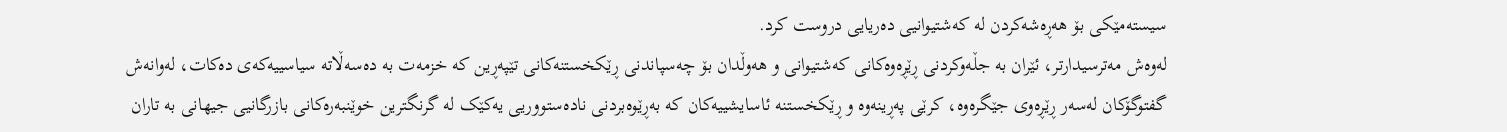سیستەمێکی بۆ هەڕەشەکردن لە کەشتیوانیی دەریایی دروست کرد.
لەوەش مەترسیدارتر، ئێران بە جڵەوکردنی ڕێڕەوەکانی کەشتیوانی و هەوڵدان بۆ چەسپاندنی ڕێکخستنەکانی تێپەڕین کە خزمەت بە دەسەڵاتە سیاسییەکەی دەکات، لەوانەش گفتوگۆکان لەسەر ڕێڕەوی جێگرەوە، کرێی پەڕینەوە و ڕێکخستنە ئاسایشییەکان کە بەڕێوەبردنی نادەستووریی یەکێک لە گرنگترین خوێنبەرەکانی بازرگانیی جیهانی بە تاران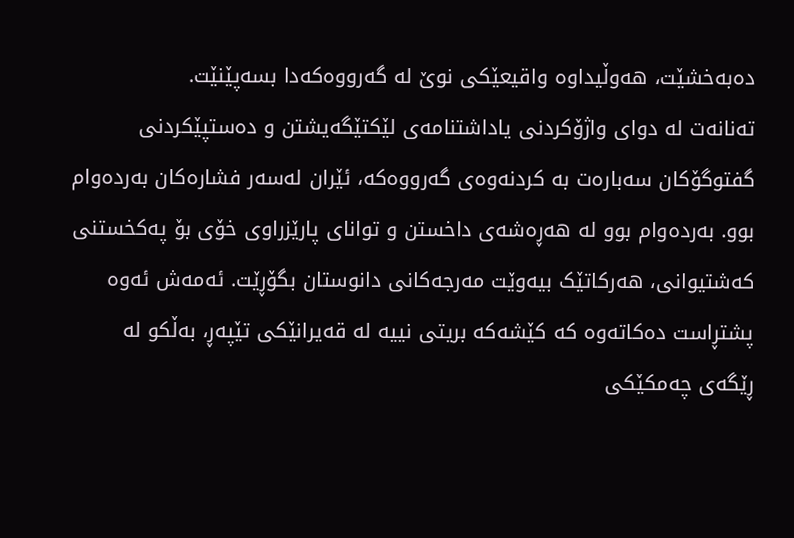دەبەخشێت، هەوڵیداوە واقیعێکی نوێ لە گەرووەکەدا بسەپێنێت.
تەنانەت لە دوای واژۆکردنی یاداشتنامەی لێکتێگەیشتن و دەستپێکردنی گفتوگۆکان سەبارەت بە کردنەوەی گەرووەکە، ئێران لەسەر فشارەکان بەردەوام بوو. بەردەوام بوو لە هەڕەشەی داخستن و توانای پارێزراوی خۆی بۆ پەکخستنی کەشتیوانی، هەرکاتێک بیەوێت مەرجەکانی دانوستان بگۆڕێت. ئەمەش ئەوە پشتڕاست دەکاتەوە کە کێشەکە بریتی نییە لە قەیرانێکی تێپەڕ، بەڵکو لە ڕێگەی چەمکێکی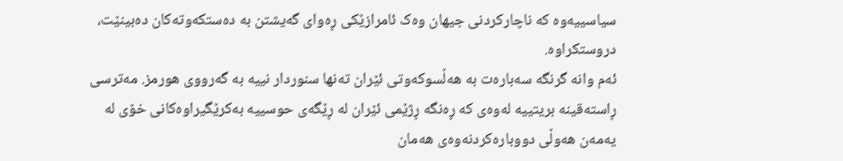سیاسییەوە کە ناچارکردنی جیهان وەک ئامرازێکی ڕەوای گەیشتن بە دەستکەوتەکان دەبینێت، دروستکراوە.
ئەم وانە گرنگە سەبارەت بە هەڵسوکەوتی ئێران تەنها سنوردار نییە بە گەرووی هورمز. مەترسی ڕاستەقینە بریتییە لەوەی کە ڕەنگە ڕژێمی ئێران لە ڕێگەی حوسییە بەکرێگیراوەکانی خۆی لە یەمەن هەوڵی دووبارەکردنەوەی هەمان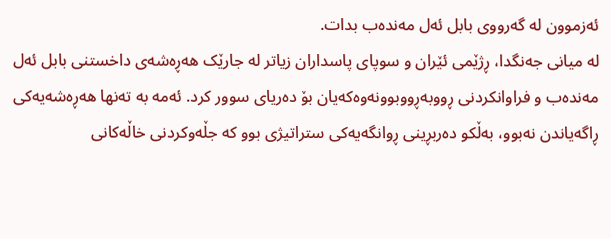ئەزموون لە گەرووی بابل ئەل مەندەب بدات.
لە میانی جەنگدا، ڕژێمی ئێران و سوپای پاسداران زیاتر لە جارێک هەڕەشەی داخستنی بابل ئەل مەندەب و فراوانکردنی ڕووبەڕووبوونەوەکەیان بۆ دەریای سوور کرد. ئەمە بە تەنها هەڕەشەیەکی ڕاگەیاندن نەبوو، بەڵکو دەربڕینی ڕوانگەیەکی ستراتیژی بوو کە جڵەوکردنی خاڵەکانی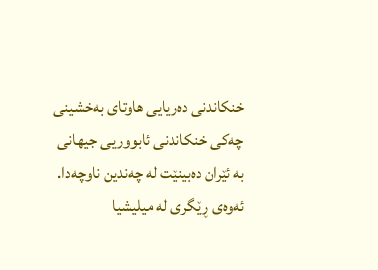خنکاندنی دەریایی هاوتای بەخشینی چەکی خنکاندنی ئابووریی جیهانی بە ئێران دەبینێت لە چەندین ناوچەدا.
ئەوەی ڕێگری لە میلیشیا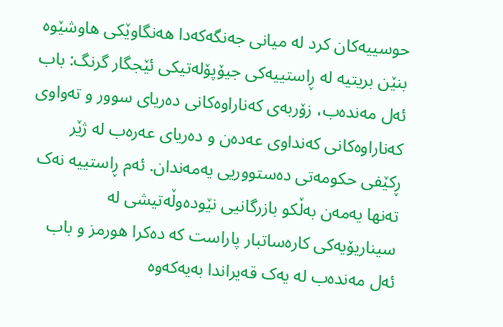حوسییەکان کرد لە میانی جەنگەکەدا هەنگاوێکی هاوشێوە بنێن بریتیە لە ڕاستییەکی جیۆپۆلەتیکی ئێجگار گرنگ: باب ئەل مەندەب، زۆربەی کەناراوەکانی دەریای سوور و تەواوی کەناراوەکانی کەنداوی عەدەن و دەریای عەرەب لە ژێر ڕکێفی حکومەتی دەستووریی یەمەندان. ئەم ڕاستییە نەک تەنها یەمەن بەڵکو بازرگانیی نێودەوڵەتیشی لە سیناریۆیەکی کارەساتبار پاراست کە دەکرا هورمز و باب ئەل مەندەب لە یەک قەیراندا بەیەکەوە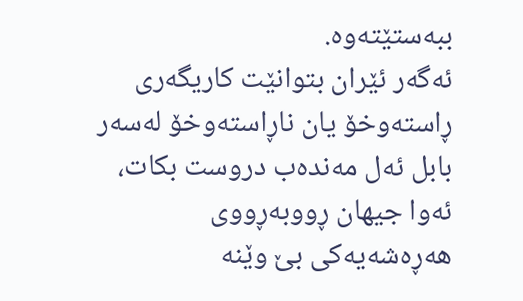ببەستێتەوە.
ئەگەر ئێران بتوانێت کاریگەری ڕاستەوخۆ یان ناڕاستەوخۆ لەسەر بابل ئەل مەندەب دروست بکات، ئەوا جیهان ڕووبەڕووی هەڕەشەیەکی بێ وێنە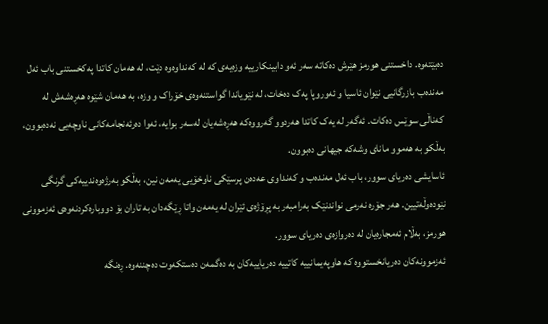دەبێتەوە. داخستنی هورمز هێرش دەکاتە سەر ئەو دابینکارییە وزەیەی کە لە کەنداوەوە دێت، لە هەمان کاتدا پەکخستنی باب ئەل مەندەب بازرگانیی نێوان ئاسیا و ئەوروپا پەک دەخات، لە نێویاندا گواستنەوەی خۆراک و وزە، بە هەمان شێوە هەڕەشەش لە کەناڵی سوێس دەکات. ئەگەر لە یەک کاتدا هەردوو گەرووەکە هەڕەشەیان لەسەر بوایە، ئەوا دەرئەنجامەکانی ناوچەیی نەدەبوون، بەڵکو بە هەموو مانای وشەکە جیهانی دەبوون.
ئاسایشی دەریای سوور، باب ئەل مەندەب و کەنداوی عەدەن پرسێکی ناوخۆیی یەمەن نین، بەڵکو بەرژەوەندییەکی گرنگی نێودەوڵەتیین. هەر جۆرە نەرمی نواندنێک بەرامبەر بە پڕۆژەی ئێران لە یەمەن واتا ڕێگەدان بە تاران بۆ دووبارەکردنەوەی ئەزموونی هورمز، بەڵام ئەمجارەیان لە دەروازەی دەریای سوور.
ئەزموونەکان دەریانخستووە کە هاوپەیمانییە کاتییە دەریاییەکان بە دەگمەن دەستکەوت دەچننەوە. ڕەنگە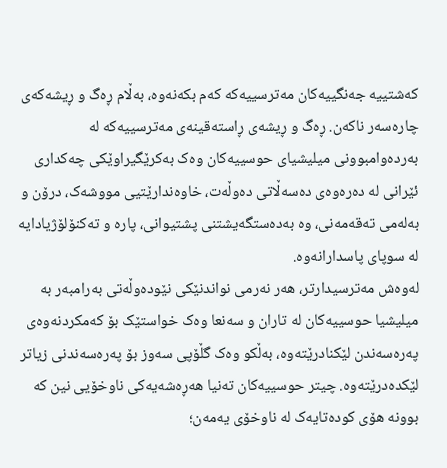کەشتییە جەنگییەکان مەترسییەکە کەم بکەنەوە، بەڵام ڕەگ و ڕیشەکەی چارەسەر ناکەن. ڕەگ و ڕیشەی ڕاستەقینەی مەترسییەکە لە بەردەوامبوونی میلیشیای حوسییەکان وەک بەکرێگیراوێکی چەکداری ئێرانی لە دەرەوەی دەسەڵاتی دەوڵەت، خاوەندارێتیی مووشەک، درۆن و بەلەمی تەقەمەنی، وە بەدەستگەیشتنی پشتیوانی، پارە و تەکنۆلۆژیادایە لە سوپای پاسدارانەوە.
لەوەش مەترسیدارتر، هەر نەرمی نواندنێکی نێودەوڵەتی بەرامبەر بە میلیشیا حوسییەکان لە تاران و سەنعا وەک خواستێک بۆ کەمکردنەوەی پەرەسەندن لێکنادرێتەوە، بەڵکو وەک گڵۆپی سەوز بۆ پەرەسەندنی زیاتر لێکدەدرێتەوە. چیتر حوسییەکان تەنیا هەڕەشەیەکی ناوخۆیی نین کە بوونە هۆی کودەتایەک لە ناوخۆی یەمەن؛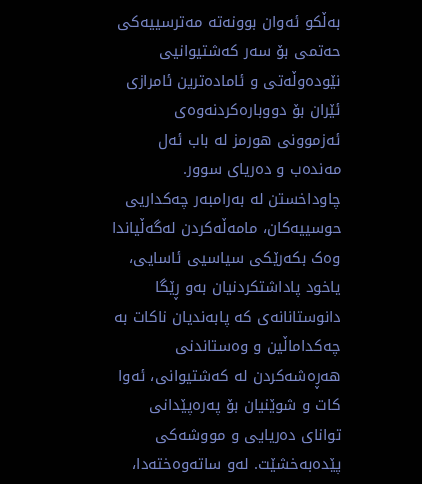بەڵکو ئەوان بوونەتە مەترسییەکی حەتمی بۆ سەر کەشتیوانیی نێودەوڵەتی و ئامادەترین ئامرازی ئێران بۆ دووبارەکردنەوەی ئەزموونی هورمز لە باب ئەل مەندەب و دەریای سوور.
چاوداخستن لە بەرامبەر چەکداریی حوسییەکان، مامەڵەکردن لەگەڵیاندا وەک بکەرێکی سیاسیی ئاسایی، یاخود پاداشتکردنیان بەو ڕێگا دانوستانانەی کە پابەندیان ناکات بە چەکداماڵین و وەستاندنی هەڕەشەکردن لە کەشتیوانی، ئەوا کات و شوێنیان بۆ پەرەپێدانی توانای دەریایی و مووشەکی پێدەبەخشێت. لەو ساتەوەختەدا،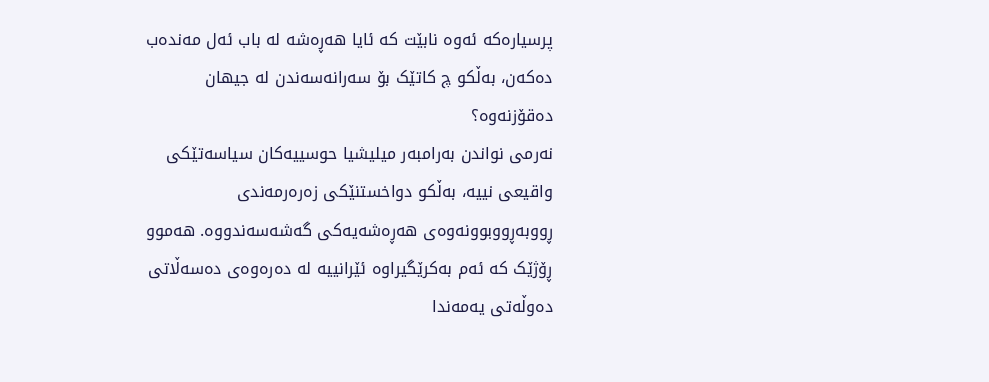پرسیارەکە ئەوە نابێت کە ئایا هەڕەشە لە باب ئەل مەندەب دەکەن، بەڵکو چ کاتێک بۆ سەرانەسەندن لە جیهان دەقۆزنەوە؟
نەرمی نواندن بەرامبەر میلیشیا حوسییەکان سیاسەتێکی واقیعی نییە، بەڵکو دواخستنێکی زەرەرمەندی ڕووبەڕووبوونەوەی هەڕەشەیەکی گەشەسەندووە. هەموو ڕۆژێک کە ئەم بەکرێگیراوە ئێرانییە لە دەرەوەی دەسەڵاتی دەوڵەتی یەمەندا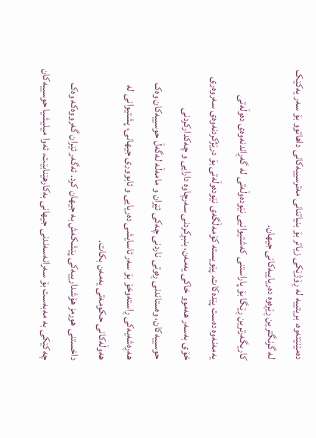دەمێنێتەوە، بریتییە لە ڕۆژێکی زیاتر بۆ بنیاتنانی مەترسییەکانی داهاتوو بۆ سەر یەکێک لە گرنگترین ڕێڕەوە دەریاییەکانی جیهان.
کاریگەرترین ڕێگا بۆ پاراستنی کەشتیوانیی نێودەوڵەتی لە گەڕاندنەوەی دەوڵەتی یەمەنەوە دەست پێدەکات. پێویستە کۆمەڵگەی نێودەوڵەتی بۆ درێژکردنەوەی سەروەری خۆی بەسەر هەموو خاکی یەمەن، بنبڕکردنی سەرچاوە دارایی و چەکدارکردنی حوسییەکان، وەستاندنی ڕەوتی ناردنی چەکی ئێران و مامەڵە لەگەڵ حوسییەکان وەک هەڕەشەیەکی ڕاستەوخۆ بۆ سەر ئاسایشی دەریایی و ئابووری جیهانی، پشتیوانی لە هەوڵەکانی حکومەتی یەمەن بکات.
داخستنی هورمز هۆشدارییەکی پێشکەش بە جیهان کرد. ئەگەر ئێران گەرووەکە وەک چەکێکی بە مەبەست بۆ سەرانەسەندنی جیهانی بەکارهێنابێت، ئەوا میلیشیا حوسییەکان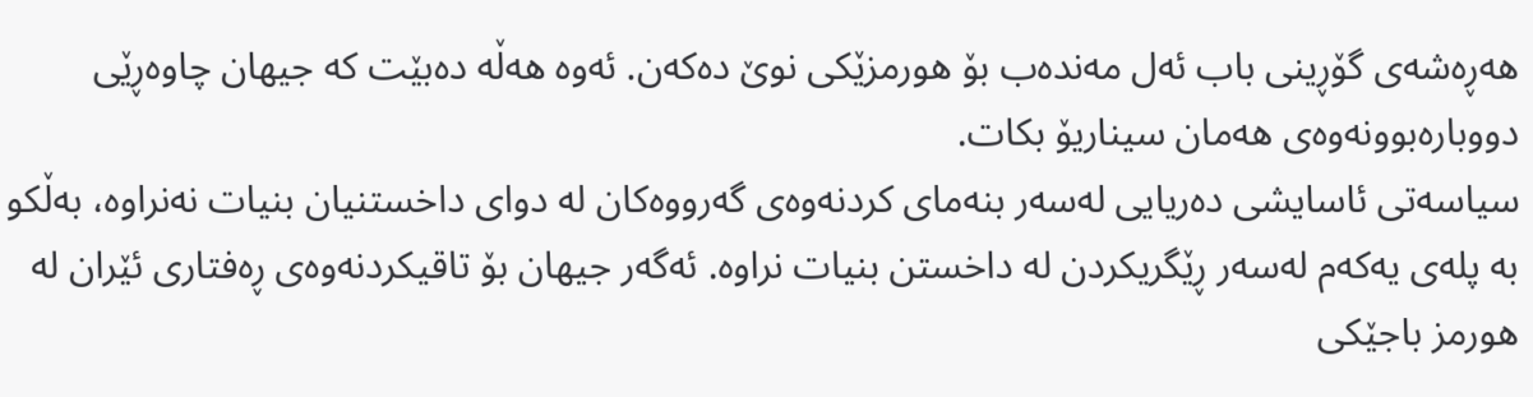هەڕەشەی گۆڕینی باب ئەل مەندەب بۆ هورمزێکی نوێ دەکەن. ئەوە هەڵە دەبێت کە جیهان چاوەڕێی دووبارەبوونەوەی هەمان سیناریۆ بکات.
سیاسەتی ئاسایشی دەریایی لەسەر بنەمای کردنەوەی گەرووەکان لە دوای داخستنیان بنیات نەنراوە، بەڵکو بە پلەی یەکەم لەسەر ڕێگریکردن لە داخستن بنیات نراوە. ئەگەر جیهان بۆ تاقیکردنەوەی ڕەفتاری ئێران لە هورمز باجێکی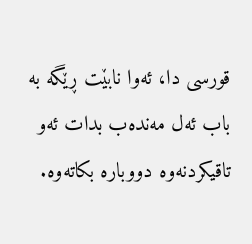قورسی دا، ئەوا نابێت ڕێگە بە باب ئەل مەندەب بدات ئەو تاقیکردنەوە دووبارە بکاتەوە.